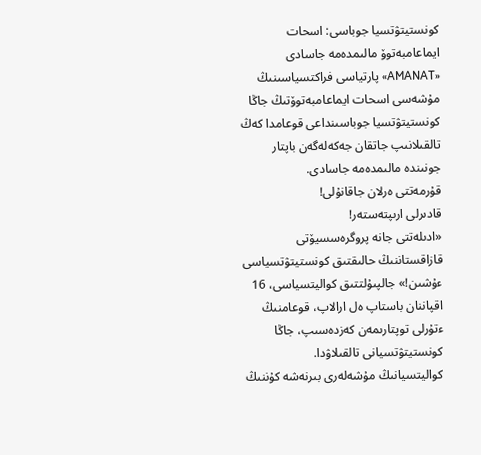كونستيتۋتسيا جوباسى: اسحات ايماعامبەتوۆ مالىمدەمە جاسادى
«AMANAT» پارتياسى فراكتسياسىنىڭ مۇشەسى اسحات ايماعامبەتوۆتىڭ جاڭا كونستيتۋتسيا جوباسىنداعى قوعامدا كەڭ تالقىلانىپ جاتقان جەكەلەگەن باپتار جونىندە مالىمدەمە جاسادى.
قۇرمەتتى ەرلان جاقانۇلى!
قادىرلى ارىپتەستەر!
«ادىلەتتى جانە پروگرەسسيۆتى قازاقستاننىڭ حالىقتىق كونستيتۋتسياسى ءۇشىن!» جالپىۇلتتىق كواليتسياسى، 16 اقپاننان باستاپ ەل ارالاپ، قوعامنىڭ ءتۇرلى توپتارىمەن كەزدەسىپ، جاڭا كونستيتۋتسيانى تالقىلاۋدا.
كواليتسيانىڭ مۇشەلەرى بىرنەشە كۇننىڭ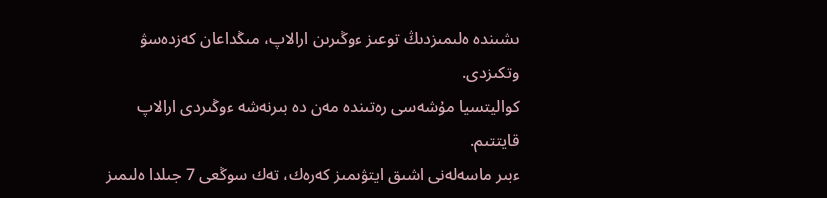ىشىندە ەلىمىزدىڭ توعىز ءوڭىرىن ارالاپ، مىڭداعان كەزدەسۋ وتكىزدى.
كواليتسيا مۇشەسى رەتىندە مەن دە بىرنەشە ءوڭىردى ارالاپ قايتتىم.
ءبىر ماسەلەنى اشىق ايتۋىمىز كەرەك، تەك سوڭعى 7 جىلدا ەلىمىز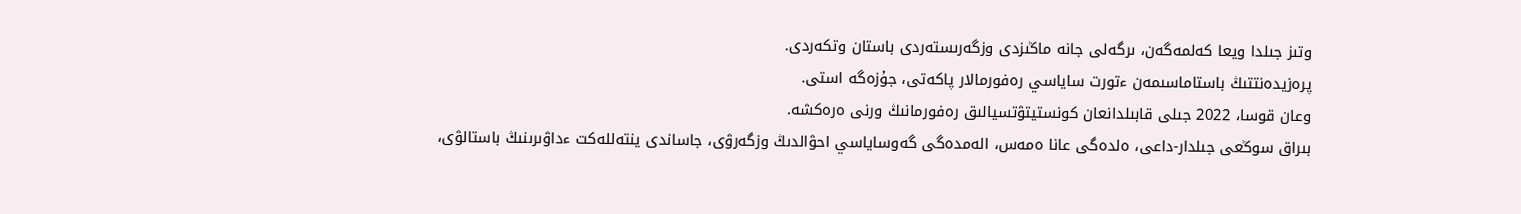وتىز جىلدا ويعا كەلمەگەن، ىرگەلى جانە ماڭىزدى وزگەرىستەردى باستان وتكەردى.
پرەزيدەنتتىڭ باستاماسىمەن ءتورت ساياسي رەفورمالار پاكەتى، جۇزەگە استى.
وعان قوسا، 2022 جىلى قابىلدانعان كونستيتۋتسيالىق رەفورمانىڭ ورنى ەرەكشە.
بىراق سوڭعى جىلدار-داعى، ەلدەگى عانا ەمەس، الەمدەگى گەوساياسي احۋالدىڭ وزگەرۋى، جاساندى ينتەللەكت ءداۋىرىنىڭ باستالۋى،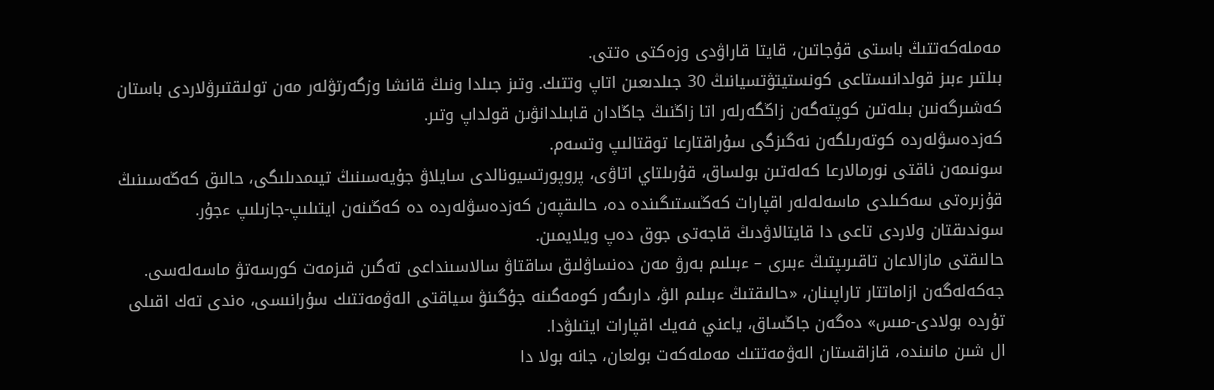مەملەكەتتىڭ باستى قۇجاتىن، قايتا قاراۋدى وزەكتى ەتتى.
بىلتىر ءبىز قولدانىستاعى كونستيتۋتسيانىڭ 30 جىلدىعىن اتاپ وتتىك. وتىز جىلدا ونىڭ قانشا وزگەرتۋلەر مەن تولىقتىرۋلاردى باستان كەشىرگەنىن بىلەتىن كوپتەگەن زاڭگەرلەر اتا زاڭنىڭ جاڭادان قابىلدانۋىن قولداپ وتىر.
كەزدەسۋلەردە كوتەرىلگەن نەگىزگى سۇراقتارعا توقتالىپ وتسەم.
سونىمەن ناقتى نورمالارعا كەلەتىن بولساق، قۇرىلتاي اتاۋى، پروپورتسيونالدى سايلاۋ جۇيەسىنىڭ تيىمدىلىگى، حالىق كەڭەسىنىڭ قۇزىرەتى سەكىلدى ماسەلەلەر اقپارات كەڭىستىگىندە دە، حالىقپەن كەزدەسۋلەردە دە كەڭىنەن ايتىلىپ-جازىلىپ ءجۇر.
سوندىقتان ولاردى تاعى دا قايتالاۋدىڭ قاجەتى جوق دەپ ويلايمىن.
حالىقتى مازالاعان تاقىرىپتىڭ ءبىرى – ءبىلىم بەرۋ مەن دەنساۋلىق ساقتاۋ سالاسىنداعى تەگىن قىزمەت كورسەتۋ ماسەلەسى.
جەكەلەگەن ازاماتتار تاراپىنان، «حالىقتىڭ ءبىلىم الۋ، دارىگەر كومەگىنە جۇگىنۋ سياقتى الەۋمەتتىك سۇرانىسى، ەندى تەك اقىلى تۇردە بولادى-مىس» دەگەن جاڭساق، ياعني فەيك اقپارات ايتىلۋدا.
ال شىن مانىندە، قازاقستان الەۋمەتتىك مەملەكەت بولعان، جانە بولا دا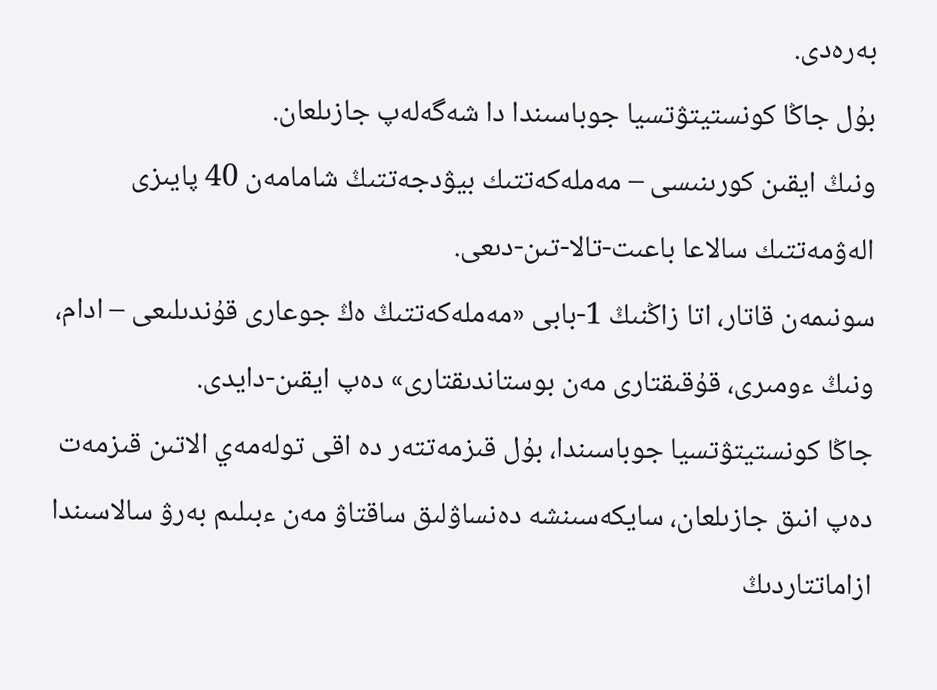بەرەدى.
بۇل جاڭا كونستيتۋتسيا جوباسىندا دا شەگەلەپ جازىلعان.
ونىڭ ايقىن كورىنىسى – مەملەكەتتىك بيۋدجەتتىڭ شامامەن 40 پايىزى الەۋمەتتىك سالاعا باعىت-تالا-تىن-دىعى.
سونىمەن قاتار، اتا زاڭنىڭ 1-بابى «مەملەكەتتىڭ ەڭ جوعارى قۇندىلىعى – ادام، ونىڭ ءومىرى، قۇقىقتارى مەن بوستاندىقتارى» دەپ ايقىن-دايدى.
جاڭا كونستيتۋتسيا جوباسىندا، بۇل قىزمەتتەر دە اقى تولەمەي الاتىن قىزمەت دەپ انىق جازىلعان، سايكەسىنشە دەنساۋلىق ساقتاۋ مەن ءبىلىم بەرۋ سالاسىندا ازاماتتاردىڭ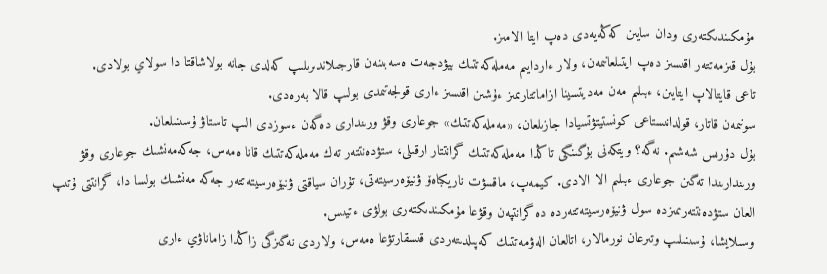مۇمكىندىكتەرى ودان سايىن كەڭەيەدى دەپ ايتا الامىز.
بۇل قىزمەتتەر اقىسىز دەپ ايتىلعانىمەن، ولار ءاردايىم مەملەكەتتىك بيۋدجەت ەسەبىنەن قارجىلاندىرىلىپ كەلدى جانە بولاشاقتا دا سولاي بولادى.
تاعى قايتالاپ ايتايىن، ءبىلىم مەن مەديتسينا ازاماتتارىمىز ءۇشىن اقىسىز ءارى قولجەتىمدى بولىپ قالا بەرەدى.
سونىمەن قاتار، قولدانىستاعى كونستيتۋتسيادا جازىلعان، «مەملەكەتتىك» جوعارى وقۋ ورىندارى دەگەن ءسوزدى الىپ تاستاۋ ۇسىنىلعان.
بۇل دۇرىس شەشىم. نەگە؟ ويتكەنى بۇگىنگى تاڭدا مەملەكەتتىك گرانتتار ارقىلى، ستۋدەنتتەر تەك مەملەكەتتىك قانا ەمەس، جەكەمەنشىك جوعارى وقۋ ورىندارىندا تەگىن جوعارى ءبىلىم الا الادى. كيمەپ، ماقسۋت ناريكباەۆ ۋنيۆەرسيتەتى، تۇران سياقتى ۋنيۆەرسيتەتتەر جەكە مەنشىك بولسا دا، گرانتتى ۇتىپ العان ستۋدەنتتەرىمىزدە سول ۋنيۆەرسيتەتتەردە دە گرانتپەن وقۋعا مۇمكىندىكتەرى بولۋى ءتيىس.
وسىلايشا، ۇسىنىلىپ وتىرعان نورمالار، اتالعان الەۋمەتتىك كەپىلدىتەردى قىسقارتۋعا ەمەس، ولاردى نەگىزگى زاڭدا زاماناۋي ءارى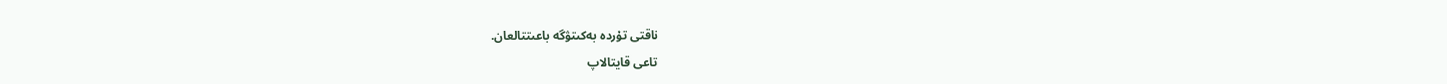ناقتى تۇردە بەكىتۋگە باعىتتالعان.
تاعى قايتالاپ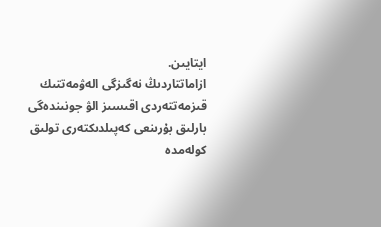ايتايىن.
ازاماتتاردىڭ نەگىزگى الەۋمەتتىك قىزمەتتەردى اقىسىز الۋ جونىندەگى بارلىق بۇرىنعى كەپىلدىكتەرى تولىق كولەمدە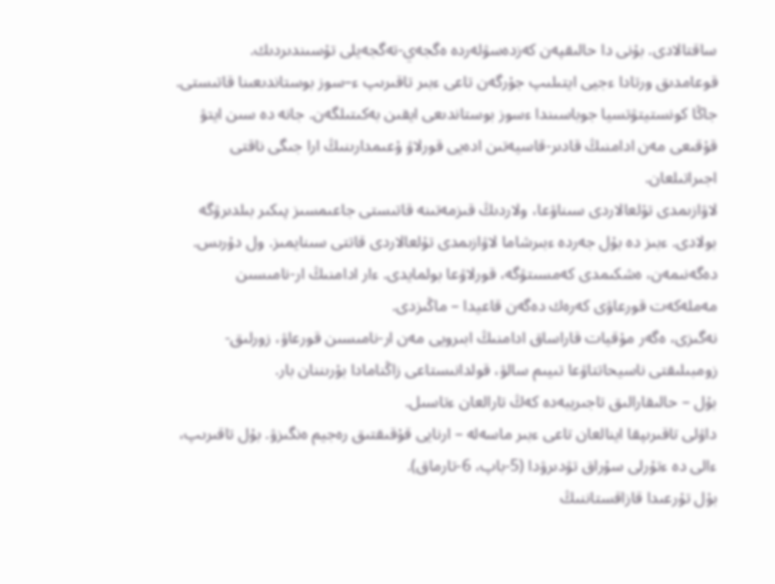ساقتالادى. بۇنى دا حالىقپەن كەزدەسۋلەردە ەگجەي-تەگجەيلى تۇسىندىردىك.
قوعامدىق ورتادا ءجيى ايتىلىپ جۇرگەن تاعى ءبىر تاقىرىپ ء–سوز بوستاندىعىنا قاتىستى.
جاڭا كونستيتۋتسيا جوباسىندا ءسوز بوستاندىعى ايقىن بەكىتىلگەن. جانە دە سىن ايتۋ قۇقىعى مەن ادامنىڭ قادىر-قاسيەتىن ادەيى قورلاۋ ۇعىمدارىنىڭ ارا جىگى ناقتى اجىراتىلعان.
لاۋازىمدى تۇلعالاردى سىناۋعا، ولاردىڭ قىزمەتىنە قاتىستى جاعىمسىز پىكىر بىلدىرۋگە بولادى. ءبىز دە بۇل جەردە ءبىرشاما لاۋازىمدى تۇلعالاردى قاتتى سىنايمىز. ول دۇرىس. دەگەنىمەن، ەشكىمدى كەمسىتۋگە، قورلاۋعا بولمايدى. ءار ادامنىڭ ار-نامىسىن مەملەكەت قورعاۋى كەرەك دەگەن قاعيدا – ماڭىزدى.
نەگىزى، ەگەر مۇقيات قاراساق ادامنىڭ ابىرويى مەن ار-نامىسىن قورعاۋ، زورلىق-زومبىلىقتى ناسيحاتتاۋعا تىيىم سالۋ، قولدانىستاعى زاڭنامادا بۇرىننان بار.
بۇل – حالىقارالىق تاجىريبەدە كەڭ تارالعان ءتاسىل.
داۋلى تاقىرىپقا اينالعان تاعى ءبىر ماسەلە – ارنايى قۇقىقتىق رەجيم ەنگىزۋ. بۇل تاقىرىپ، ءالى دە ءتۇرلى سۇراق تۋدىرۋدا (5-باپ، 6-تارماق).
بۇل تۇرعىدا قازاقستاننىڭ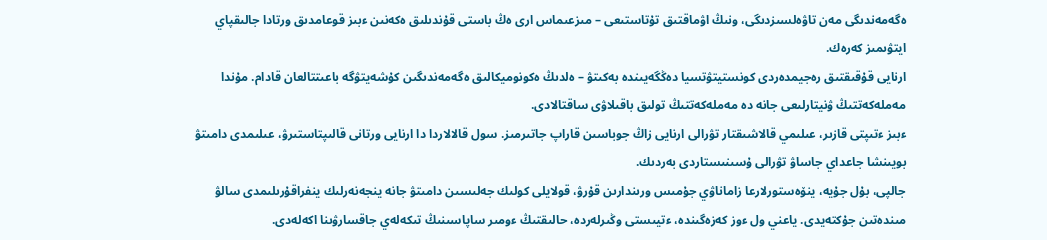ەگەمەندىگى مەن تاۋەلسىزدىگى، ونىڭ اۋماقتىق تۇتاستىعى – مىزعىماس ارى ەڭ باستى قۇندىلىق ەكەنىن ءبىز قوعامدىق ورتادا جالىقپاي ايتۋىمىز كەرەك.
ارنايى قۇقىقتىق رەجيمدەردى كونستيتۋتسيا دەڭگەيىندە بەكىتۋ – ەلدىڭ ەكونوميكالىق ەگەمەندىگىن كۇشەيتۋگە باعىتتالعان قادام. مۇندا مەملەكەتتىڭ ۋنيتارلىعى جانە دە مەملەكەتتىڭ تولىق باقىلاۋى ساقتالادى.
ءبىز ءتىپتى قازىر، عىلىمي قالاشىقتار تۋرالى ارنايى زاڭ جوباسىن قاراپ جاتىرمىز. سول قالالاردا دا ارنايى ورتانى قالىپتاستىرۋ، عىلىمدى دامىتۋ بويىنشا جاعداي جاساۋ تۋرالى ۇسىنىستاردى بەردىك.
جالپى، بۇل جۇيە، ينۆەستورلارعا زاماناۋي جۇمىس ورىندارىن قۇرۋ، قولايلى كولىك جەلىسىن دامىتۋ جانە ينجەنەرلىك ينفراقۇرىلىمدى سالۋ مىندەتىن جۇكتەيدى. ياعني ول ءوز كەزەگىندە، ءتيىستى وڭىرلەردە، حالىقتىڭ ءومىر ساپاسىنىڭ تىكەلەي جاقسارۋىنا اكەلەدى.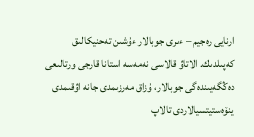ارنايى رەجيم – ءىرى جوبالار ءۇشىن تەحنيكالىق كەپىلدىك. الاتاۋ قالاسى نەمەسە استانا قارجى ورتالىعى دەڭگەيىندەگى جوبالار، ۇزاق مەرزىمدى جانە اۋقىمدى ينۆەستيتسيالاردى تالاپ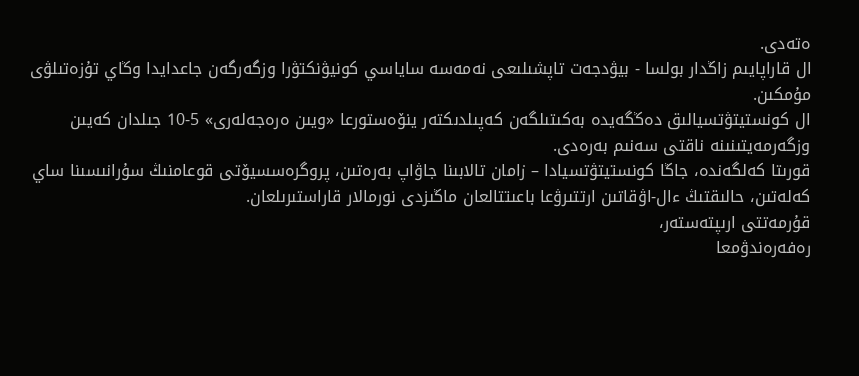ەتەدى.
ال قاراپايىم زاڭدار بولسا - بيۋدجەت تاپشىلىعى نەمەسە ساياسي كونيۋنكتۋرا وزگەرگەن جاعدايدا وڭاي تۇزەتىلۋى مۇمكىن.
ال كونستيتۋتسيالىق دەڭگەيدە بەكىتىلگەن كەپىلدىكتەر ينۆەستورعا «ويىن ەرەجەلەرى» 5-10 جىلدان كەيىن وزگەرمەيتىنىنە ناقتى سەنىم بەرەدى.
قورىتا كەلگەندە، جاڭا كونستيتۋتسيادا – زامان تالابىنا جاۋاپ بەرەتىن، پروگرەسسيۆتى قوعامنىڭ سۇرانىسىنا ساي كەلەتىن، حالىقتىڭ ءال-اۋقاتىن ارتتىرۋعا باعىتتالعان ماڭىزدى نورمالار قاراستىرىلعان.
قۇرمەتتى ارىپتەستەر،
رەفەرەندۋمعا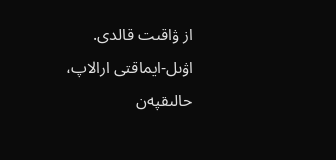از ۋاقىت قالدى.
اۋىل-ايماقتى ارالاپ، حالىقپەن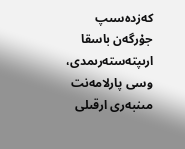كەزدەسىپ جۇرگەن باسقا ارىپتەستەرىمدى، وسى پارلامەنت مىنبەرى ارقىلى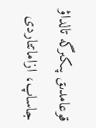قوعامدىق پىكىرگە تالداۋ جاساپ، ازاماتتاردى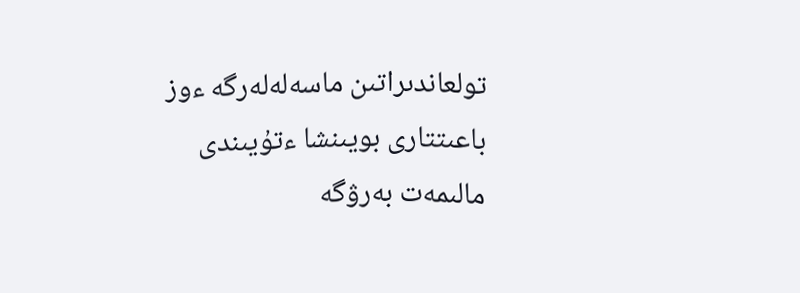تولعاندىراتىن ماسەلەلەرگە ءوز باعىتتارى بويىنشا ءتۇيىندى مالىمەت بەرۋگە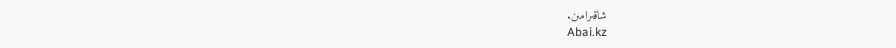شاقىرامىن.
Abai.kz